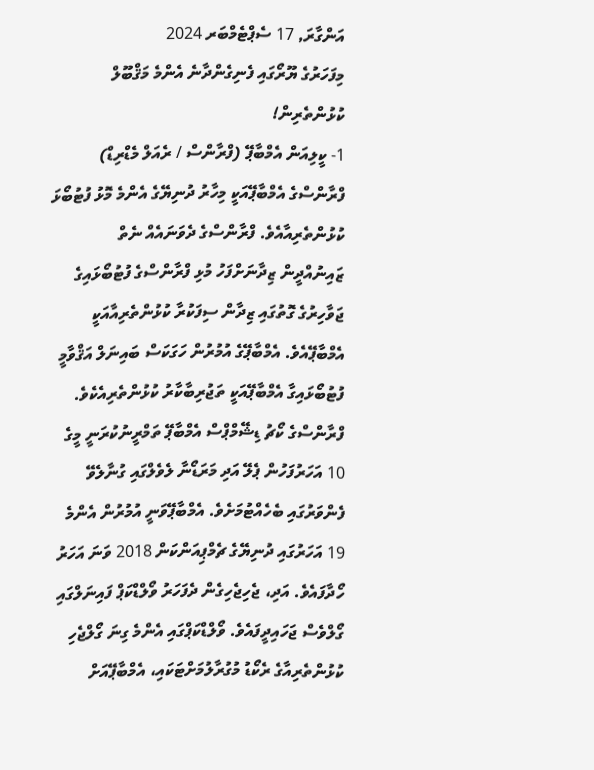އަންގާރަ, 17 ސެޕްޓެމްބަރ 2024
މިފަހަރުގެ ޔޫރޯގައި ފެނިގެންދާނެ އެންމެ މަޤްބޫލް ކުޅުންތެރިން!
1- ކީލިއަން އެމްބާޕޭ (ފްރާންސް / ރެއަލް މެޑްރިޑް)
ފްރާންސްގެ އެމްބާޕޭއަކީ މިހާރު ދުނިޔޭގެ އެންމެ މޮޅު ފުޓުބޯޅަ ކުޅުންތެރިއާއެވެ. ފްރާންސްގެ ދެވަނައެއް ނެތް ޒައިނުއްދީން ޒިދާނަށްފަހު މުޅި ފްރާންސްގެ ފުޓުބޯޅައިގެ ޖަވާހިރުގެ ގޮތުގައި ޒިދާން ސިފަކުރާ ކުޅުންތެރިއާއަކީ އެމްބާޕޭއެވެ. އެމްބާޕޭގެ އުމުރުން ހަގަކަސް ބައިނަލް އަޤްވާމީ ފުޓުބޯޅައިގާ އެމްބާޕޭއަކީ ތަޖުރިބާކާރު ކުޅުންތެރިއެކެވެ. ފްރާންސްގެ ކޯޗު ޑިޝޭމްޕްސް އެމްބާޕޭ ތަމްރީނުކުރަނީ މީގެ 10 އަހަރުފަހުން ޕެލޭ އަދި މަރަޑޯނާ ލެވެލްގައި ގުނާލެވޭ ފެންވަރުގައި ބެހެއްޓުމަށެވެ. އެމްބާޕޭވަނީ އުމުރުން އެންމެ 19 އަހަރުގައި ދުނިޔޭގެ ޗެމްޕިއަންކަން 2018 ވަނަ އަހަރު ހޯދާފައެވެ. އަދި، ޖެހިޖެހިގެން ދެފަހަރު ވޯލްޑްކަޕް ފައިނަލްގައި ގޯލްވެސް ޖަހައިދީފައެވެ. ވޯލްޑްކަޕްގައި އެންމެ ގިނަ ގޯލްޖެހި ކުޅުންތެރިއާގެ ރެކޯޑު މުގުރާލުމަށްޓަކައި، އެމްބާޕޭއަށް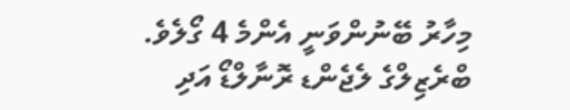މިހާރު ބޭނުންވަނީ އެންމެ 4 ގޯލެވެ. ބްރެޒިލްގެ ލެޖެންޑ ރޮނާލްޑޯ އަދި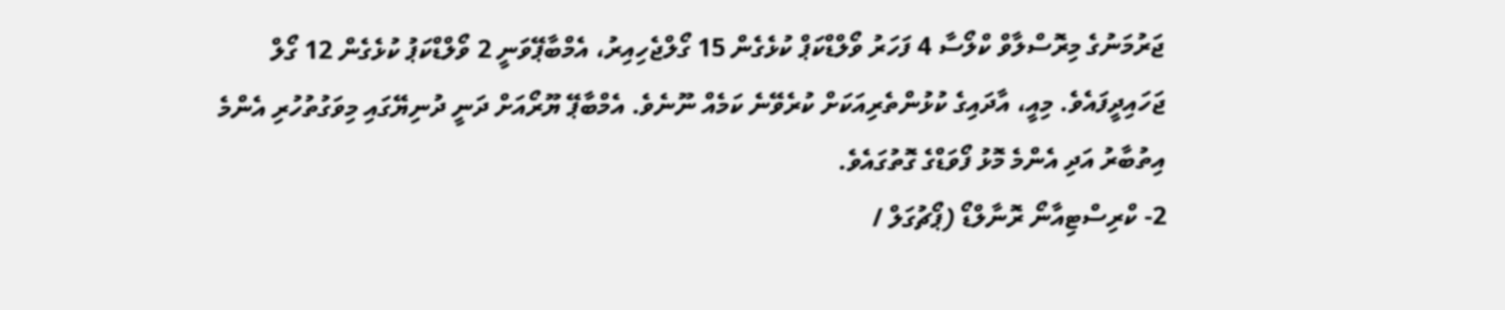ޖަރުމަނުގެ މިރޮސްލާވް ކްލޯސާ 4 ފަހަރު ވޯލްޑްކަޕް ކުޅެގެން 15 ގޯލްޖެހިއިރު، އެމްބާޕޭވަނީ 2 ވޯލްޑްކަޕު ކުޅެގެން 12 ގޯލް ޖަހައިދީފައެވެ. މިއީ، އާދައިގެ ކުޅުންތެރިއަކަށް ކުރެވޭނެ ކަމެއް ނޫނެވެ. އެމްބާޕޭ ޔޫރޯއަށް ދަނީ ދުނިޔޭގައި މިވަގުތުހުރި އެންމެ އިތުބާރު އަދި އެންމެ މޮޅު ފޯވަޑްގެ ގޮތުގައެވެ.
2- ކްރިސްޓިއާނޯ ރޮނާލްޑޯ (ޕޯޗުގަލް /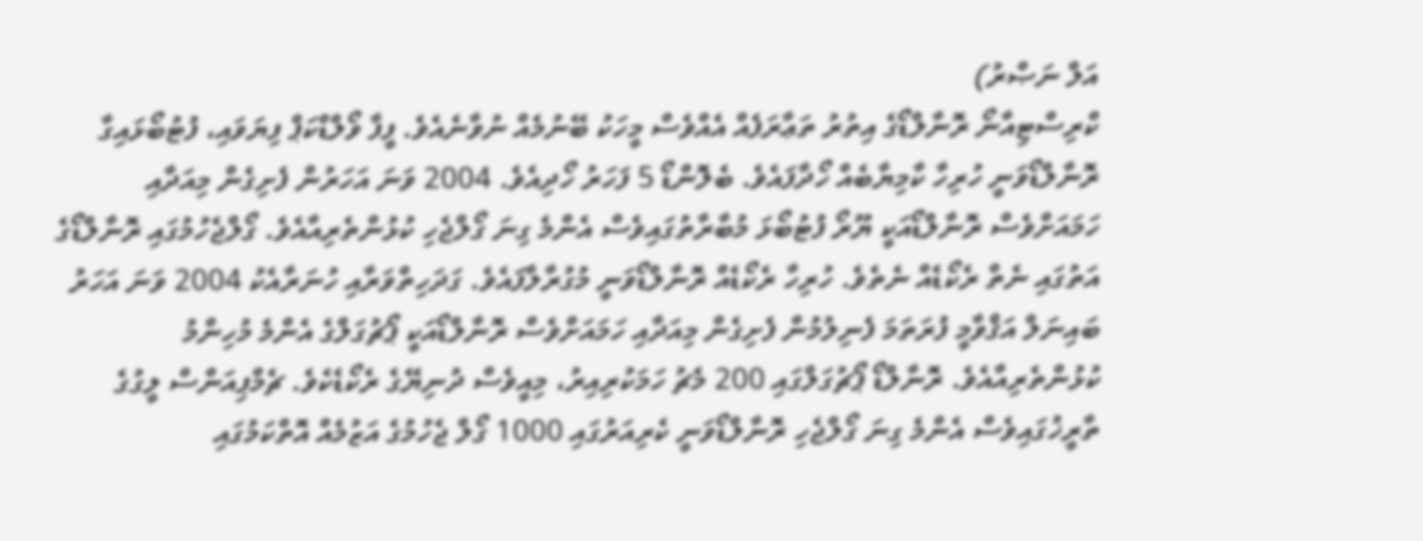އަލް ނަޞްރު)
ކްރިސްޓިއާނޯ ރޮނާލްޑޯގެ އިތުރު ތަޢާރަފެއް އެއްވެސް މީހަކު ބޭނުމެއް ނުވާނެއެވެ. ފީފާ ވޯލްޑްކަޕް ފިޔަވައި، ފުޓުބޯޅައިގާ ރޮނާލްޑޯވަނީ ހުރިހާ ކާމިޔާބެއް ހޯދާފައެވެ. ބެލޮންޑޯ 5 ފަހަރު ހޯދިއެވެ. 2004 ވަނަ އަހަރުން ފެށިގެން މިއަދާއި ހަމައަށްވެސް ރޮނާލްޑޯއަކީ ޔޫރޯ ފުޓުބޯޅަ މުބާރާތުގައިވެސް އެންމެ ގިނަ ގޯލްޖެހި ކުޅުންތެރިއާއެވެ. ގޯލްޖެހުމުގައި ރޮނާލްޑޯގެ އަތުގައި ނެތް ރެކޯޑެއް ނެތެވެ. ހުރިހާ ރެކޯޑެއް ރޮނާލްޑޯވަނީ މުގުރާލާފައެވެ. ގަދަހިތްވަރާއި ހުނަރާއެކު 2004 ވަނަ އަހަރު ބައިނަލް އަޤްވާމީ ފުރަތަމަ ފެނިލުމުން ފެށިގެން މިއަދާއި ހަމައަށްވެސް ރޮނާލްޑޯއަކީ ޕޯޗުގަލްގެ އެންމެ މުހިންމު ކުޅުންތެރިއާއެވެ. ރޮނާލްޑޯ ޕޯޗުގަލްގައި 200 މެޗު ހަމަކުރިއިރު، މިއީވެސް ދުނިޔޭގެ ރެކޯޑެކެވެ. ޗެމްޕިއަންސް ލީގުގެ ތާރީޚުގައިވެސް އެންމެ ގިނަ ގޯލްޖެހި ރޮނާލްޑޯވަނީ ކެރިއަރުގައި 1000 ގޯލް ޖެހުމުގެ އަޒުމެއް އޮތްކަމުގައި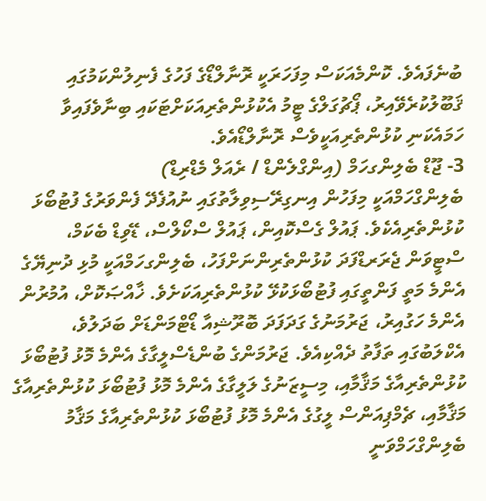ބުނެފައެވެ. ކޮންމެއަކަސް މިފަހަރަކީ ރޮނާލްޑޯގެ ފަހުގެ ފެނިލުންކަމުގައި ޤަބޫލުކުރެވޭއިރު، ޕޯޗުގަލްގެ ޓީމު އެކުޅުންތެރިއަކަށްޓަކައި ބިނާވެފައިވާ ހަމައެކަނި ކުޅުންތެރިއަކީވެސް ރޮނާލްޑޯއެވެ.
3- ޖޫޑް ބެލިންގހަމް (އިންގްލެންޑް / ރެއަލް މެޑްރިޑް)
ބެލިންގްހަމްއަކީ މިފަހުން އިނގިރޭސިވިލާތުގައި ނުއުފެދޭ ފެންވަރުގެ ފުޓުބޯޅަ ކުޅުންތެރިއެކެވެ. ޕައުލް ގެސްކޮއިން، ޕައުލް ސްކޯލްސް، ޑޭވިޑް ބެކަމް، ސްޓީވަން ޖެރަރޑްފަދަ ކުޅުންތެރިންނަށްފަހު، ބެލިންގހަމްއަކީ މުޅި ދުނިޔޭގެ އެންމެ މަތީ ފަންތީގައި ފުޓުބޯޅަކުޅޭ ކުޅުންތެރިއަކަށެވެ. ޚާއްޞަކޮށް، އުމުރުން އެންމެ ހަގުއިރު، ޖަރުމަނުގެ ގަދަފަދަ ބޮރޫޝިއާ ޑޯޓްމަންޑަށް ބަދަލުވެ، އެކްލަބުގައި ތަފާތު ދެއްކިއެވެ. ޖަރުމަންގެ ބުންޑެސްލީގާގެ އެންމެ މޮޅު ފުޓުބޯޅަ ކުޅުންތެރިއާގެ މަޤާމާއި، މިސީޒަނުގެ ލަލީގާގެ އެންމެ މޮޅު ފުޓުބޯޅަ ކުޅުންތެރިއާގެ މަޤާމާއި، ޗެމްޕިއަންސް ލީގުގެ އެންމެ މޮޅު ފުޓުބޯޅަ ކުޅުންތެރިއާގެ މަޤާމު ބެލިންގްހަމްވަނީ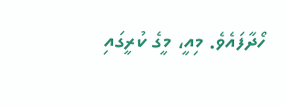ހޯދާފައެވެ. މިއީ، މީގެ ކުރީގައި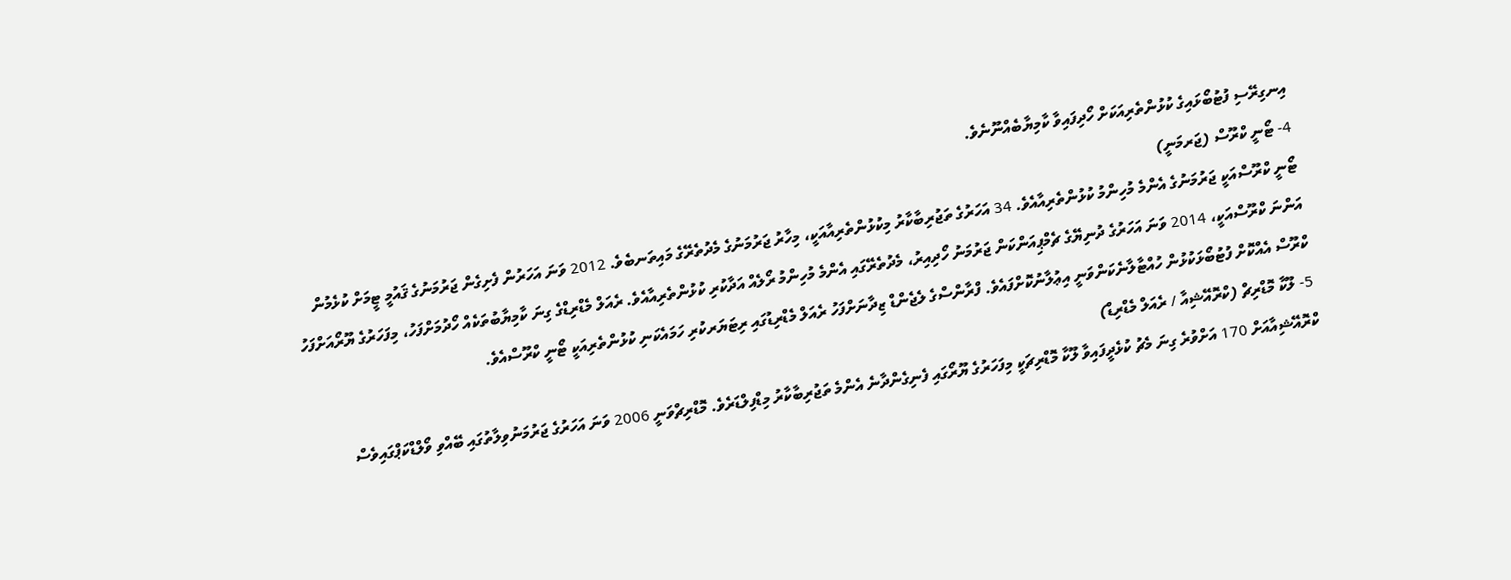އިނގިރޭސި ފުޓުބޯޅައިގެ ކުޅުންތެރިއަކަށް ހޯދިފައިވާ ކާމިޔާބެއްނޫނެވެ.
4- ޓޯނީ ކްރޫސް (ޖަރމަނީ)
ޓޯނީ ކްރޫސްއަކީ ޖަރުމަނުގެ އެންމެ މުހިންމު ކުޅުންތެރިއާއެވެ. 34 އަހަރުގެ ތަޖުރިބާކާރު މިކުޅުންތެރިއާއަކީ، މިހާރު ޖަރުމަނުގެ މެދުތެރޭގެ މައިތަނބެވެ. 2012 ވަނަ އަހަރުން ފެށިގެން ޖަރުމަނުގެ ޤައުމީ ޓީމަށް ކުޅެމުން އަންނަ ކްރޫސްއަކީ، 2014 ވަނަ އަހަރުގެ ދުނިޔޭގެ ޗެމްޕިއަންކަން ޖަރުމަނު ހޯދިއިރު، މެދުތެރޭގައި އެންމެ މުހިންމު ރޯލެއް އަދާކުރި ކުޅުންތެރިއާއެވެ. ރެއަލް މެޑްރިޑްގެ ގިނަ ކާމިޔާބުތަކެއް ހޯދުމަށްފަހު، މިފަހަރުގެ ޔޫރޯއަށްފަހު ކްރޫސް އެއްކޮށް ފުޓުބޯޅަކުޅުން ހުއްޓާލާނެކަންވަނީ އިޢުލާނުކޮށްފައެވެ. ފްރާންސްގެ ލެޖެންޑް ޒިދާނަށްފަހު ރެއަލް މެޑްރިޑުގައި ރިޓަޔަރކުރި ހަމައެކަނި ކުޅުންތެރިއަކީ ޓޯނީ ކްރޫސްއެވެ.
5- ލޫކާ މޮޑްރިޗް (ކްރޮއޭޝިއާ / ރެއަލް މެޑްރިޑް)
ކްރޮއޭޝިއާއަށް 170 އަށްވުރެ ގިނަ މެޗު ކުޅެދީފައިވާ ލޫކާ މޮޑްރިޗަކީ މިފަހަރުގެ ޔޫރޯގައި ފެނިގެންދާނެ އެންމެ ތަޖުރިބާކާރު މިޑްފިލްޑަރެވެ. މޮޑްރިޗްވަނީ 2006 ވަނަ އަހަރުގެ ޖަރުމަނުވިލާތުގައި ބޭއްވި ވޯލްޑްކަޕްގައިވެސް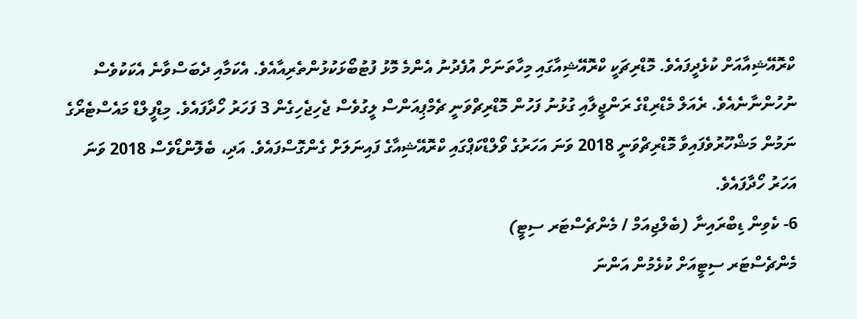ކްރޮއޭޝިއާއަށް ކުޅެދީފައެވެ. މޮޑްރިޗަކީ ކްރޮއޭޝިއާގައި މިހާތަނަށް އުފެދުނު އެންމެ މޮޅު ފުޓުބޯޅަކުޅުންތެރިއާއެވެ. އެކަމާއި ދެބަސްވާނެ އެކަކުވެސް ނުހުންނާނެއެވެ. ރެއަލް މެޑްރިޑްގެ ރަންޖީލާއި ގުޅުނު ފަހުން މޮޑްރިޗްވަނީ ޗެމްޕިއަންސް ލީގުވެސް ޖެހިޖެހިގެން 3 ފަހަރު ހޯދާފައެވެ. މިޑްފީލްޑް މައެސްޓެރޯގެ ނަމުން މަޝްހޫރުވެފައިވާ މޮޑްރިޗްވަނީ 2018 ވަނަ އަހަރުގެ ވޯލްޑްކަޕްގައި ކްރޮއޭޝިއާގެ ފައިނަލަށް ގެންގޮސްފައެވެ. އަދި، ބެލޮންޑޯވެސް 2018 ވަނަ އަހަރު ހޯދާފައެވެ.
6- ކެވިން ޑިބްރައިނާ (ބެލްޖިއަމް / މެންޗެސްޓަރ ސިޓީ)
މެންޗެސްޓަރ ސިޓީއަށް ކުޅެމުން އަންނަ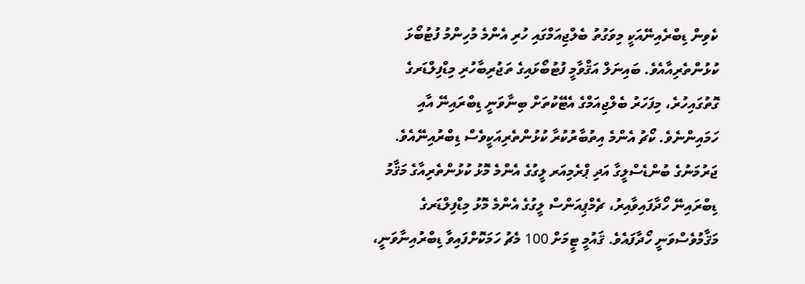ކެވިން ޑިބްރެއިނޭއަކީ މިވަގުތު ބެލްޖިއަމްގައި ހުރި އެންމެ މުހިންމު ފުޓުބޯޅަ ކުޅުންތެރިއާއެވެ. ބައިނަލް އަޤްވާމީ ފުޓުބޯޅައިގެ ތަޖުރިބާހުރި މިޑްފިލްޑަރގެ ގޮތުގައިހުރެ، މިފަހަރު ބެލްޖިއަމްގެ އެޓޭކުތަށް ބިނާވަނީ ޑިބްރައިނޭ އާއި ހަމައިންނެވެ. ކޯޗު އެންމެ އިތުބާރުކުރާ ކުޅުންތެރިއަކީވެސް ޑިބްރުއިނޭއެވެ. ޖަރުމަނުގެ ބުންޑެސްލީގާ އަދި ޕްރެމިއަރ ލީގުގެ އެންމެ މޮޅު ކުޅުންތެރިއާގެ މަޤާމު ޑިބްރައިނޭ ހޯދާފައިވާއިރު، ޗެމްޕިއަންސް ލީގުގެ އެންމެ މޮޅު މިޑްފިލްޑަރގެ މަޤާމުވެސްވަނީ ހޯދާފައެވެ. ޤައުމީ ޓީމަށް 100 މެޗު ހަމަކޮށްފައިވާ ޑިބްރުއިނާވަނީ،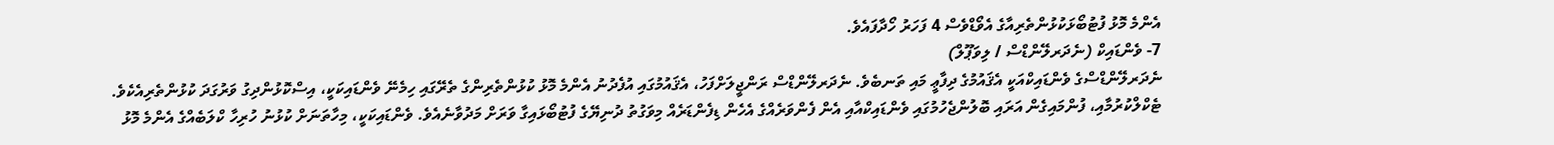އެންމެ މޮޅު ފުޓުބޯޅަކުޅުންތެރިއާގެ އެވޯޑްވެސް 4 ފަހަރު ހޯދާފައެވެ.
7- ވެންޑައިކް (ނެދަރލޭންޑްސް / ލިވަޕޫލް)
ނެދަރލޭންޑްސްގެ ވެންޑައިކްއަކީ އެޤައުމުގެ ދިފާޢީ މައި ތަނބެވެ. ނެދަރލޭންޑްސް ރަންޖީލަށްފަހު، އެޤައުމުގައި އުފެދުނު އެންމެ މޮޅު ކުޅުންތެރިންގެ ތެރޭގައި ހިމެނޭ ވެންޑައިކަކީ، އިސްކޮޅުންދިގު ވަރުގަދަ ކުޅުންތެރިއެކެވެ. ޓެކްލްކުރުމާއި، ފުންމައިގެން އަރައި ބޮލުންޖެހުމުގައި ވެންޑައިކްއާއި އެން ފެންވަރެއްގެ އެހެން ޑިފެންޑަރެއް މިވަގުތު ދުނިޔޭގެ ފުޓުބޯޅައިގާ ވަރަށް މަދުވާނެއެވެ. ވެންޑައިކަކީ، މިހާތަނަށް ކުޅުނު ހުރިހާ ކްލަބެއްގެ އެންމެ މޮޅު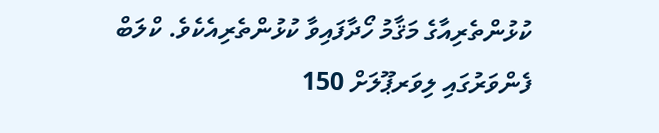ކުޅުންތެރިއާގެ މަޤާމު ހޯދާފައިވާ ކުޅުންތެރިއެކެވެ. ކްލަބް ފެންވަރުގައި ލިވަރޕޫލަށް 150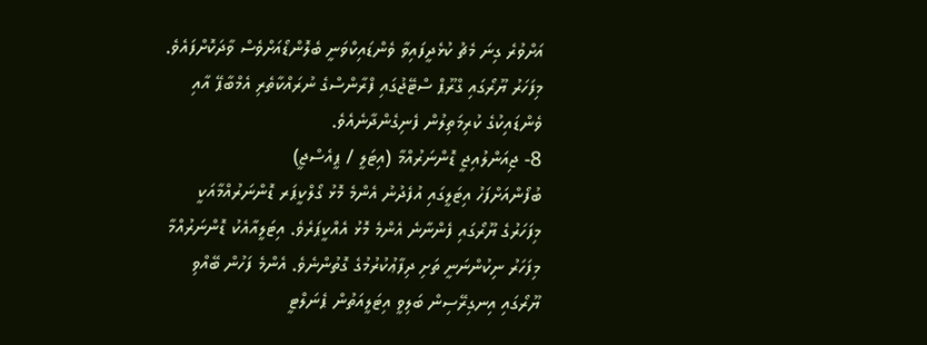އަށްވުރެ ގިނަ މެޗު ކުޅެދީފައިވާ ވެންޑައިކްވަނީ ބެލޮންޑޯއަށްވެސް ވާދަކޮށްފައެވެ. މިފަހަރު ޔޫރޯގައި ގްރޫޕް ސްޓޭޖުގައި ފްރާންސްގެ ނުރައްކާތެރި އެމްބާޕޭ އާއި ވެންޑައިކުގެ ކުރިމަތިލުން ފެނިގެންދާނެއެވެ.
8- ޖިއަންލުއިޖީ ޑޮންނަރުއްމާ (އިޓަލީ / ޕީއެސްޖީ)
ބުފޯންއަށްފަހު އިޓަލީގައި އުފެދުނު އެންމެ މޮޅު ގޯލްކީޕަރ ޑޮންނަރުއްމާއަކީ މިފަހަރުގެ ޔޫރޯގައި ފެންނާނެ އެންމެ މޮޅު އެއްކީޕަރެވެ. އިޓަލީއާއެކު ޑޮންނަރުއްމާ މިފަހަރު ނިކުންނަނީ ތަށި ދިފާޢުކުރުމުގެ ގޮތުންނެވެ. އެންމެ ފަހުން ބޭއްވި ޔޫރޯގައި އިނގިރޭސިން ބަލިވީ އިޓަލީއަތުން ޕެނަލްޓީ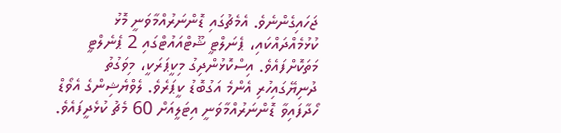ޖަހައިގެންނެވެ. އެމެޗުގައި ޑޮންނަރުއްމާވަނީ މޮޅު ކުޅުމެއްދައްކައި، ޕެނަލްޓީ ޝޫޓްއައުޓްގައި 2 ޕެނެލްޓީ މަތަކޮށްފައެވެ. އިސްކޮޅުންދިގު މިކީޕަރަކީ، މިވަގުތު ދުނިޔޭގައިހުރި އެންމެ އަގުބޮޑު ކީޕަރެވެ. ލެވްޔެޝިންގެ އެވޯޑް ހޯދާފައިވާ ޑޮންނަރުއްމާވަނީ އިޓަލީއަށް 60 މެޗު ކުޅެދީފައެވެ.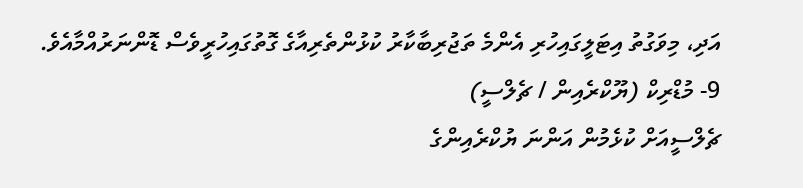އަދި، މިވަގުތު އިޓަލީގައިހުރި އެންމެ ތަޖުރިބާކާރު ކުޅުންތެރިއާގެ ގޮތުގައިހުރީވެސް ޑޮންނަރުއްމާއެވެ.
9- މުޑްރިކް (ޔޫކްރެއިން / ޗެލްސީ)
ޗެލްސީއަށް ކުޅެމުން އަންނަ ޔުކްރެއިންގެ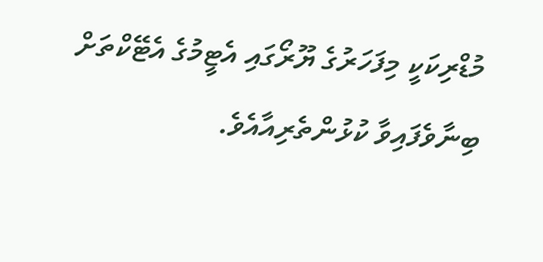މުޑްރިކަކީ މިފަހަރުގެ ޔޫރޯގައި އެޓީމުގެ އެޓޭކްތަށް ބިނާވެފައިވާ ކުޅުންތެރިއާއެވެ.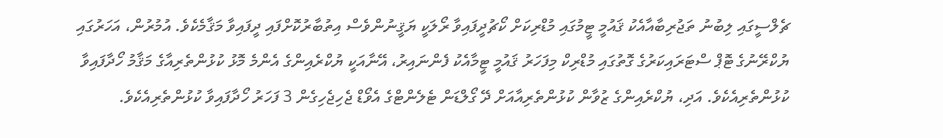ޗެލްސީގައި ލިބުނު ތަޖުރިބާއާއެކު ޤައުމީ ޓީމުގައި މުޑްރިކަށް ކޯޗުދީފައިވާ ރޯލަކީ ޔަޤީނުންވެސް އިތުބާރުކޮށްފައި ދީފައިވާ މަޤާމެކެވެ. އުމުރުން، އަހަރުގައި ޔުކްރޭނުގެ ޓޮޕް ސްޓަރައިކަރުގެ ގޮތުގައި މުޑްރިކް މިފަހަރު ޤައުމީ ޓީމާއެކު ފެންނައިރު، އޭނާއަކީ ޔުކްރެއިންގެ އެންމެ މޮޅު ކުޅުންތެރިއާގެ މަޤާމު ހޯދާފައިވާ ކުޅުންތެރިއެކެވެ. އަދި، ޔުކްރެއިންގެ ޒުވާން ކުޅުންތެރިއާއަށް ދޭ ގޯލްޑަން ޓެލެންޓްގެ އެވޯޑް ޖެހިޖެހިގެން 3 ފަހަރު ހޯދާފައިވާ ކުޅުންތެރިއެކެވެ.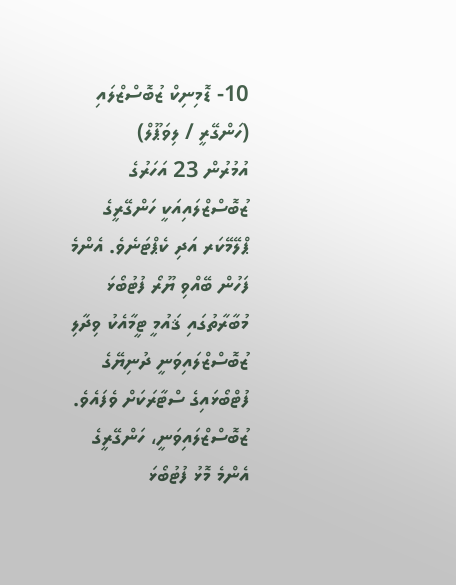10- ޑޮމިނިކް ޒުބޮސްޒްލައި (ހަންގޭރީ / ލިވަޕޫލް)
އުމުރުން 23 އަހަރުގެ ޒުބޮސްޒްލައިއަކީ ހަންގޭރީގެ ޕްލޭމޭކަރ އަދި ކެޕްޓަނެވެ. އެންމެ ފަހުން ބޭއްވި ޔޫރޯ ފުޓުބޯޅަ މުބާރާތުގައި ޤައުމީ ޓީމާއެކު ވިދާލި ޒުބޮސްޒްލައިވަނީ ދުނިޔޭގެ ފުޓްބޯޅައިގެ ސްޓާރަކަށް ވެފައެވެ. ޒުބޮސްޒްލައިވަނީ، ހަންގޭރީގެ އެންމެ މޮޅު ފުޓުބޯޅަ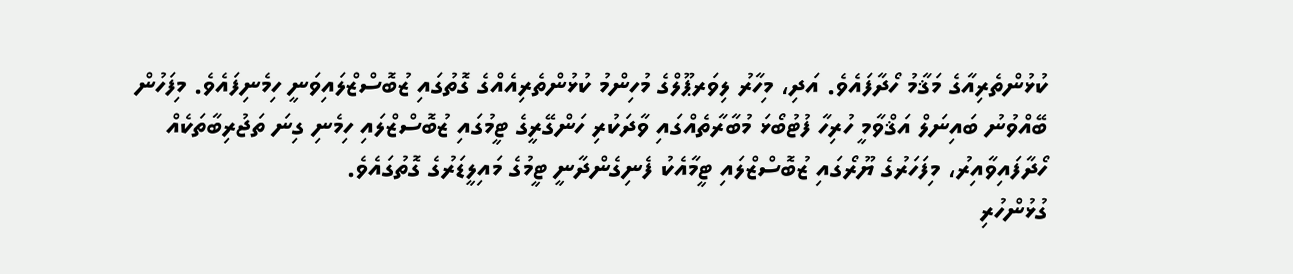ކުޅުންތެރިއާގެ މަޤާމު ހޯދާފައެވެ. އަދި، މިހާރު ލިވަރޕޫލްގެ މުހިންމު ކުޅުންތެރިއެއްގެ ގޮތުގައި ޒުބޮސްޒްލައިވަނީ ހިމެނިފައެވެ. މިފަހުން ބޭއްވުނު ބައިނަލް އަޤްވާމީ ހުރިހާ ފުޓުބޯޅަ މުބާރާތެއްގައި ވާދަކުރި ހަންގޭރީގެ ޓީމުގައި ޒުބޮސްޒްލައި ހިމެނި ގިނަ ތަޖުރިބާތަކެއް ހޯދާފައިވާއިރު، މިފަހަރުގެ ޔޫރޯގައި ޒުބޮސްޒްލައި ޓީމާއެކު ފެނިގެންދާނީ ޓީމުގެ މައިލީޑަރުގެ ގޮތުގައެވެ.
ގުޅުންހުރި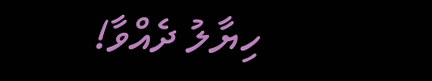ހިޔާލު ދެއްވާ!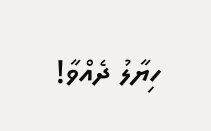ހިޔާލު ދެއްވާ!